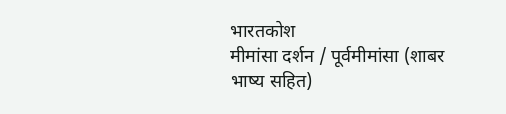भारतकोश
मीमांसा दर्शन / पूर्वमीमांसा (शाबर भाष्य सहित)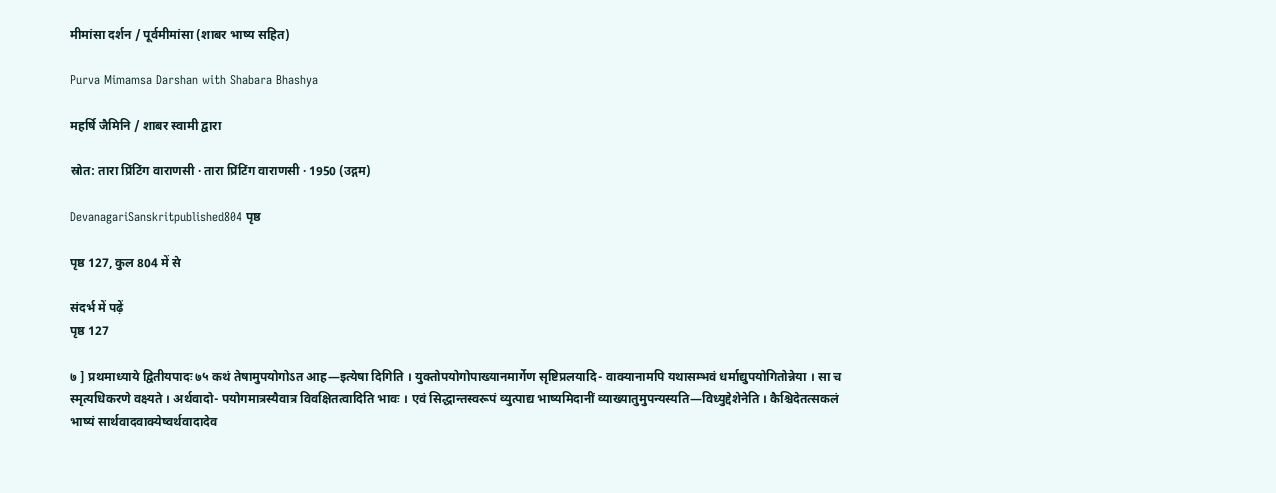मीमांसा दर्शन / पूर्वमीमांसा (शाबर भाष्य सहित)

Purva Mimamsa Darshan with Shabara Bhashya

महर्षि जैमिनि / शाबर स्वामी द्वारा

स्रोत: तारा प्रिंटिंग वाराणसी · तारा प्रिंटिंग वाराणसी · 1950 (उद्गम)

DevanagariSanskritpublished804 पृष्ठ

पृष्ठ 127, कुल 804 में से

संदर्भ में पढ़ें
पृष्ठ 127

७ ] प्रथमाध्याये द्वितीयपादः ७५ कथं तेषामुपयोगोऽत आह—इत्येषा दिगिति । युक्तोपयोगोपाख्यानमार्गेण सृष्टिप्रलयादि- वाक्यानामपि यथासम्भवं धर्माद्युपयोगितोन्नेया । सा च स्मृत्यधिकरणे वक्ष्यते । अर्थवादो- पयोगमात्रस्यैवात्र विवक्षितत्वादिति भावः । एवं सिद्धान्तस्वरूपं व्युत्पाद्य भाष्यमिदानीं व्याख्यातुमुपन्यस्यति—विध्युद्देशेनेति । कैश्चिदेतत्सकलं भाष्यं सार्थवादवाक्येष्वर्थवादादेव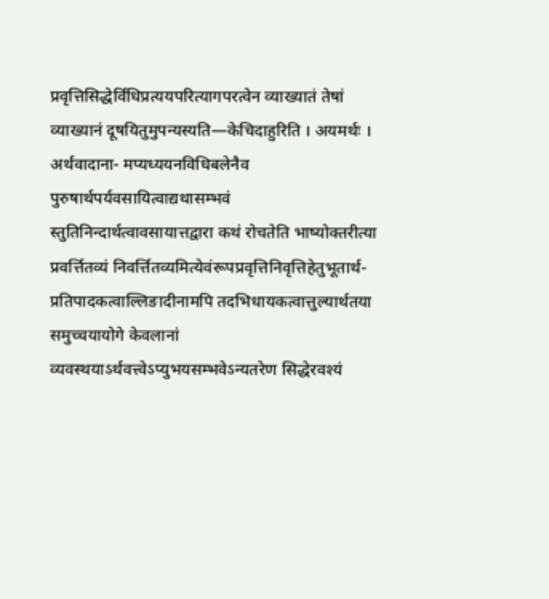प्रवृत्तिसिद्धेर्विधिप्रत्ययपरित्यागपरत्वेन व्याख्यातं तेषां व्याख्यानं दूषयितुमुपन्यस्यति—केचिदाहुरिति । अयमर्थः । अर्थवादाना- मप्यध्ययनविधिबलेनैव पुरुषार्थपर्यवसायित्वाद्यथासम्भवं स्तुतिनिन्दार्थत्वावसायात्तद्वारा कथं रोचतेति भाष्योक्तरीत्या प्रवर्त्तितव्यं निवर्त्तितव्यमित्येवंरूपप्रवृत्तिनिवृत्तिहेतुभूतार्थ- प्रतिपादकत्वाल्लिङादीनामपि तदभिधायकत्वात्तुल्यार्थतया समुच्चयायोगे केवलानां व्यवस्थयाऽर्थवत्त्वेऽप्युभयसम्भवेऽन्यतरेण सिद्धेरवश्यं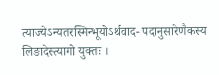त्याज्येऽन्यतरस्मिन्भूयोऽर्थवाद- पदानुसारेणैकस्य लिङादेस्त्यागो युक्तः ।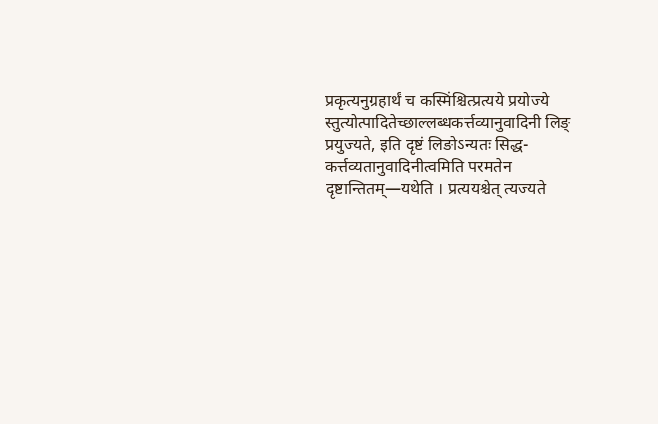प्रकृत्यनुग्रहार्थं च कस्मिंश्चित्प्रत्यये प्रयोज्ये स्तुत्योत्पादितेच्छाल्लब्धकर्त्तव्यानुवादिनी लिङ् प्रयुज्यते, इति दृष्टं लिङोऽन्यतः सिद्ध- कर्त्तव्यतानुवादिनीत्वमिति परमतेन दृष्टान्तितम्—यथेति । प्रत्ययश्चेत् त्यज्यते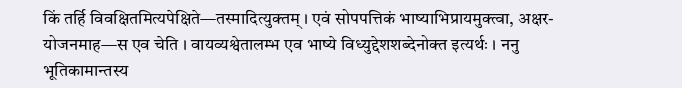किं तर्हि विवक्षितमित्यपेक्षिते—तस्मादित्युक्तम् । एवं सोपपत्तिकं भाष्याभिप्रायमुक्त्वा, अक्षर- योजनमाह—स एव चेति । वायव्यश्वेतालम्भ एव भाष्ये विध्युद्देशशब्देनोक्त इत्यर्थः । ननु भूतिकामान्तस्य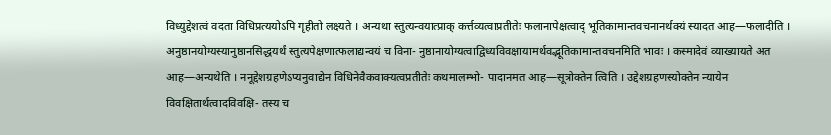विध्युद्देशत्वं वदता विधिप्रत्ययोऽपि गृहीतो लक्ष्यते । अन्यथा स्तुत्यन्वयात्प्राक् कर्त्तव्यत्वाप्रतीतेः फलानापेक्षत्वाद् भूतिकामान्तवचनानर्थक्यं स्यादत आह—फलादीति । अनुष्ठानयोग्यस्यानुष्ठानसिद्धयर्थं स्तुत्यपेक्षणात्फलाद्यन्वयं च विना- नुष्ठानायोग्यत्वाद्विध्यविवक्षायामर्थवद्भूतिकामान्तवचनमिति भावः । कस्मादेवं व्याख्यायते अत आह—अन्यथेति । ननूद्देशग्रहणेऽप्यनुवाद्येन विधिनेवैकवाक्यत्वप्रतीतेः कथमालम्भो- पादानमत आह—सूत्रोक्तेन त्विति । उद्देशग्रहणस्योक्तेन न्यायेन विवक्षितार्थत्वादविवक्षि- तस्य च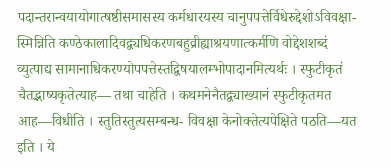पदान्तरान्वयायोगात्षष्ठीसमासस्य कर्मधारयस्य चानुपपत्तेर्विधेरुद्देशोऽविवक्षा- स्मिन्निति कण्ठेकालादिवद्व्यधिकरणबहुव्रीह्याश्रयणात्कर्मणि वोद्देशशब्दं व्युत्पाद्य सामानाधिकरण्योपपत्तेस्तद्विषयालम्भोपादानमित्यर्थः । स्फुटीकृतं चैतद्भाष्यकृतेत्याह— तथा चाहेति । कथमनेनैतद्व्याख्यानं स्फुटीकृतमत आह—विधीति । स्तुतिस्तुत्यसम्बन्ध- विवक्षा केनोक्तेत्यपेक्षिते पठति—यत इति । ये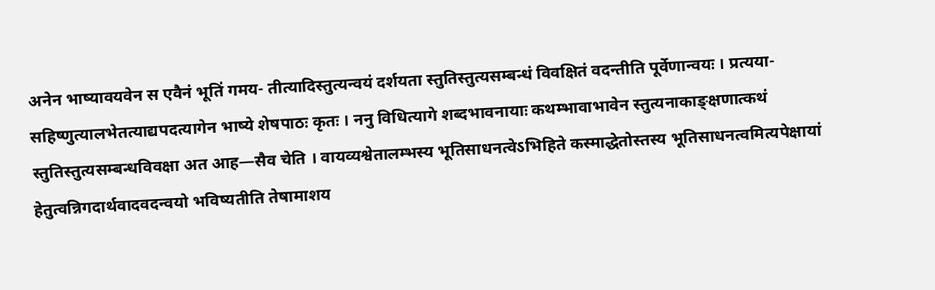अनेन भाष्यावयवेन स एवैनं भूतिं गमय- तीत्यादिस्तुत्यन्वयं दर्शयता स्तुतिस्तुत्यसम्बन्धं विवक्षितं वदन्तीति पूर्वेणान्वयः । प्रत्यया- सहिष्णुत्यालभेतत्याद्यपदत्यागेन भाष्ये शेषपाठः कृतः । ननु विधित्यागे शब्दभावनायाः कथम्भावाभावेन स्तुत्यनाकाङ्क्षणात्कथं स्तुतिस्तुत्यसम्बन्धविवक्षा अत आह—सैव चेति । वायव्यश्वेतालम्भस्य भूतिसाधनत्वेऽभिहिते कस्माद्धेतोस्तस्य भूतिसाधनत्वमित्यपेक्षायां हेतुत्वन्निगदार्थवादवदन्वयो भविष्यतीति तेषामाशय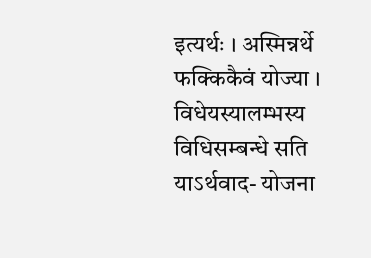इत्यर्थः । अस्मिन्नर्थे फक्किकैवं योज्या । विधेयस्यालम्भस्य विधिसम्बन्धे सति याऽर्थवाद- योजना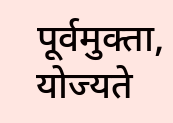पूर्वमुक्ता, योज्यते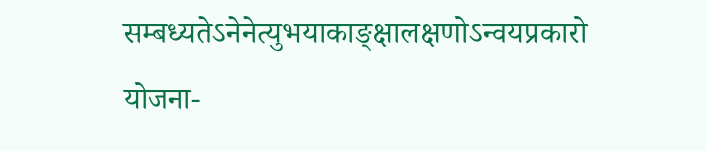सम्बध्यतेऽनेनेत्युभयाकाङ्क्षालक्षणोऽन्वयप्रकारो योजना-